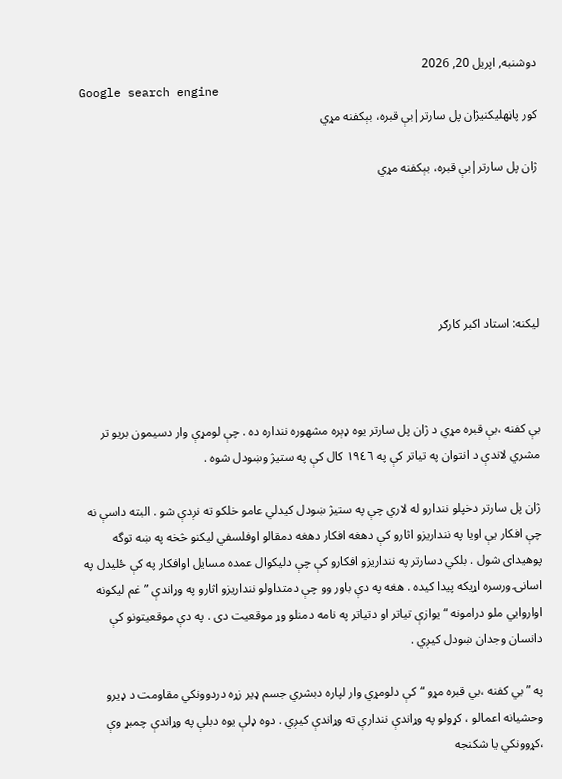دوشنبه, اپریل 20, 2026
Google search engine
کور پاڼهليکنيژان پل سارتر|بې قبره، بېكفنه مړي

ژان پل سارتر|بې قبره، بېكفنه مړي





لیکنه: استاد اکبر کارګر



بې كفنه ،بې قبره مړي د ژان پل سارتر يوه ډېره مشهوره ننداره ده . چې لومړې وار دسيمون بريو تر مشري لاندې د انتوان په تياتر كې په ١٩٤٦ كال كې په ستيژ وښودل شوه .

ژان پل سارتر دخپلو نندارو له لاري چې په ستيژ ښودل كيدلي عامو خلكو ته نږدې شو . البته داسې نه چې افكار يې اويا په ننداريزو اثارو كې دهغه افكار دهغه دمقالو اوفلسفي ليكنو څخه په ښه توگه پوهيداى شول . بلكي دسارتر په ننداريزو افكارو كې چې دليكوال عمده مسايل اوافكار په كې ځليدل په اسانۍ ورسره اړيكه پيدا كيده . هغه په دې باور وو چې دمتداولو ننداريزو اثارو په وړاندې ”غم ليكونه اواروايي ملو درامونه “ يوازې تياتر او دتياتر په نامه دمنلو وړ موقعيت دى . په دې موقعيتونو كې دانسان وجدان ښودل كيږي .

په ”بي كفنه ،بي قبره مړو “كې دلومړي وار لپاره دبشري جسم ډير زړه دردوونكي مقاومت د ډيرو وحشيانه اعمالو ، كړولو په وړاندې نندارې ته وړاندې كيږي . دوه ډلې يوه دبلې په وړاندې چمبړ وې ،كړوونكي يا شكنجه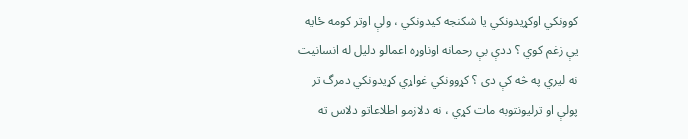كوونكي اوكړيدونكي يا شكنجه كيدونكي ، ولې اوتر كومه ځايه يې زغم كوي ؟ ددې بې رحمانه اوناوړه اعمالو دليل له انسانيت نه ليري په څه كې دى ؟ كړوونكي غواړي كړيدونكي دمرگ تر پولې او ترليونتوبه مات كړي ، نه دلازمو اطلاعاتو دلاس ته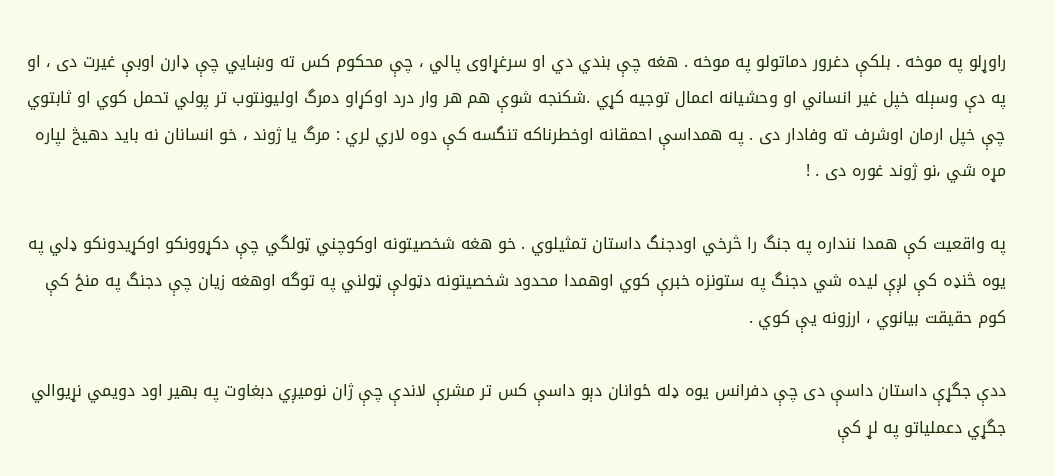راوړلو په موخه . بلكې دغرور دماتولو په موخه . هغه چې بندي دي او سرغړاوى پالي ، چې محكوم كس ته وښايي چې ډارن اوبې غيرت دى ، او په دې وسېله خپل غير انساني او وحشيانه اعمال توجيه كړي .شكنجه شوې هم هر وار درد اوكړاو دمرگ اوليونتوب تر پولي تحمل كوي او ثابتوي چې خپل ارمان اوشرف ته وفادار دى . په همداسې احمقانه اوخطرناكه تنگسه كې دوه لاري لري : مرگ يا ژوند ، خو انسانان نه بايد دهيڅ لپاره مړه شي ،نو ژوند غوره دى . !

په واقعيت كې همدا ننداره په جنگ را څرخي اودجنگ داستان تمثيلوي . خو هغه شخصيتونه اوكوچني ټولگي چې دكړوونكو اوكړيدونكو ډلي په يوه څنډه كې لږې ليده شي دجنگ په ستونزه خبرې كوي اوهمدا محدود شخصيتونه دټولې ټولني په توگه اوهغه زيان چې دجنگ په منځ كې كوم حقيقت بيانوي ، ارزونه يې كوي .

ددې جگړې داستان داسې دى چې دفرانس يوه ډله ځوانان دېو داسې كس تر مشرې لاندې چې ژان نوميږي دبغاوت په بهير اود دويمي نړيوالي جگړي دعملياتو په لړ كې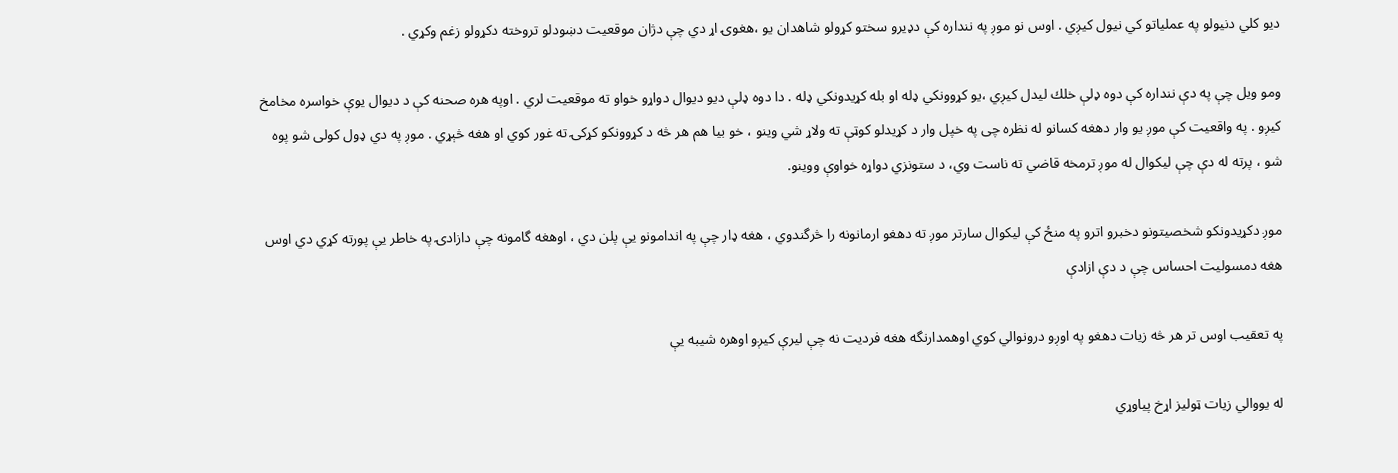ديو كلي دنيولو په عملياتو كي نيول كيږي . اوس نو موږ په ننداره كې دډيرو سختو كړولو شاهدان يو ،هغوۍ اړ دي چې دژان موقعيت دښودلو تروخته دكړولو زغم وكړي .

ومو ويل چې په دې ننداره كې دوه ډلې خلك ليدل كيږي ،يو كړوونكي ډله او بله كړيدونكي ډله . دا دوه ډلې ديو ديوال دواړو خواو ته موقعيت لري . اوپه هره صحنه كې د ديوال يوې خواسره مخامخ كيږو . په واقعيت كې موږ يو وار دهغه كسانو له نظره چى په خپل وار د كړيدلو كوټې ته ولاړ شي وينو ، خو بيا هم هر څه د كړوونكو كړكۍ ته غور كوي او هغه څېړي . موږ په دي ډول كولى شو پوه شو ، پرته له دې چې ليكوال له موږ ترمخه قاضي ته ناست وي، د ستونزي دواړه خواوې ووينو.

موږ دكړيدونكو شخصيتونو دخبرو اترو په منځ كې ليكوال سارتر موږ ته دهغو ارمانونه را څرگندوي ، هغه ډار چې په اندامونو يې پلن دي ، اوهغه گامونه چې دازادۍ په خاطر يې پورته كړي دي اوس هغه دمسوليت احساس چې د دې ازادې

په تعقيب اوس تر هر څه زيات دهغو په اوږو درونوالي كوي اوهمدارنگه هغه فرديت نه چې ليرې كيږو اوهره شيبه يې

له يووالي زيات ټوليز اړخ پياوړي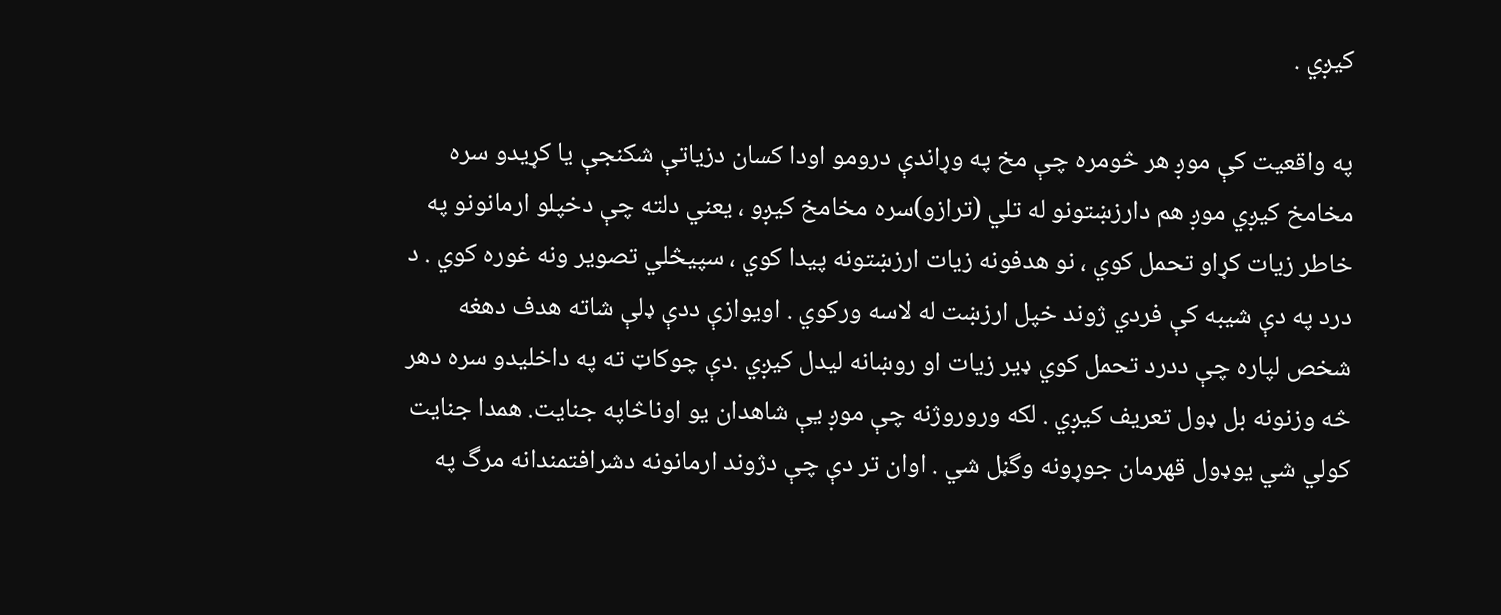كيږي .

په واقعيت كې موږ هر څومره چې مخ په وړاندې درومو اودا كسان دزياتې شكنجې يا كړيدو سره مخامخ كيږي موږ هم دارزښتونو له تلي (ترازو)سره مخامخ كيږو ، يعني دلته چې دخپلو ارمانونو په خاطر زيات كړاو تحمل كوي ، نو هدفونه زيات ارزښتونه پيدا كوي ، سپيڅلي تصوير ونه غوره كوي . د درد په دې شيبه كې فردي ژوند خپل ارزښت له لاسه وركوي . اويوازې ددې ډلې شاته هدف دهغه شخص لپاره چې ددرد تحمل كوي ډير زيات او روښانه ليدل كيږي .دې چوكاټ ته په داخليدو سره دهر څه وزنونه بل ډول تعريف كيږي . لكه وروروژنه چې موږ يې شاهدان يو اوناڅاپه جنايت. همدا جنايت كولي شي يوډول قهرمان جوړونه وگڼل شي . اوان تر دې چې دژوند ارمانونه دشرافتمندانه مرگ په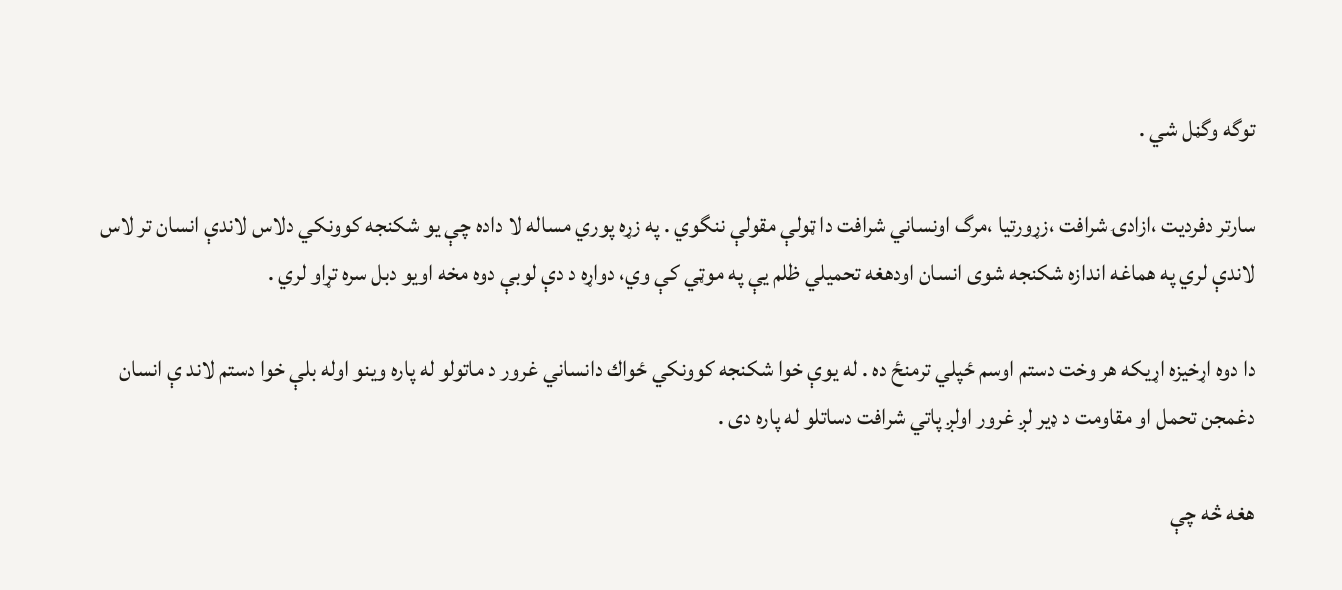توگه وگڼل شي .

سارتر دفرديت ،ازادۍ شرافت ،زړورتيا ،مرگ اونساني شرافت دا ټولې مقولې ننگوي . په زړه پوري مساله لا داده چې يو شكنجه كوونكي دلاس لاندې انسان تر لاس لاندې لري په هماغه اندازه شكنجه شوى انسان اودهغه تحميلي ظلم يې په موټي كې وي، دواړه د دې لوبې دوه مخه اويو دبل سره تړاو لري .

دا دوه اړخيزه اړيكه هر وخت دستم اوسم ځپلي ترمنځ ده . له يوې خوا شكنجه كوونكي ځواك دانساني غرور د ماتولو له پاره وينو اوله بلې خوا دستم لاند ې انسان دغمجن تحمل او مقاومت د ډير لږ غرور اولږ پاتي شرافت دساتلو له پاره دى .

هغه څه چې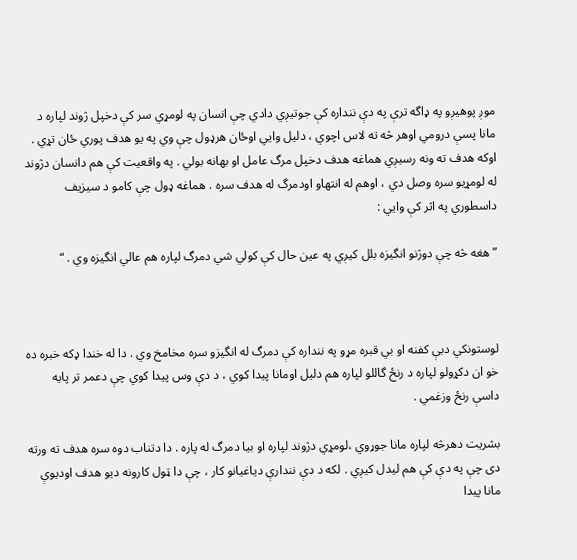موږ پوهيږو په ډاگه ترې په دې ننداره كې جوتيږي دادي چې انسان په لومړي سر كې دخپل ژوند لپاره د مانا پسې درومي اوهر څه ته لاس اچوي ، دليل وايي اوځان هرډول چې وي په يو هدف پوري ځان تړي . اوكه هدف ته ونه رسيږي هماغه هدف دخپل مرگ عامل او بهانه بولي . په واقعيت كې هم دانسان دژوند له لومړيو سره وصل دي ، اوهم له انتهاو اودمرگ له هدف سره . هماغه ډول چې كامو د سيزيف داسطوري په اثر كې وايي :

” هغه څه چې دوژنو انگيزه بلل كيږي په عين حال كې كولي شي دمرگ لپاره هم عالي انگيزه وي . “



لوستونكي دبې كفنه او بي قبره مړو په ننداره كې دمرگ له انگيزو سره مخامخ وي . دا له خندا ډكه خبره ده خو ان دكړولو لپاره د رنځ گاللو لپاره هم دليل اومانا پيدا كوي ، د دې وس پيدا كوي چې دعمر تر پايه داسې رنځ وزغمي .

بشريت دهرڅه لپاره مانا جوړوي ،لومړي دژوند لپاره او بيا دمرگ له پاره . دا دتناب دوه سره هدف ته ورته دى چې په دې كې هم ليدل كيږي . لكه د دې نندارې دياغيانو كار ، چې دا ټول كارونه ديو هدف اوديوې مانا پيدا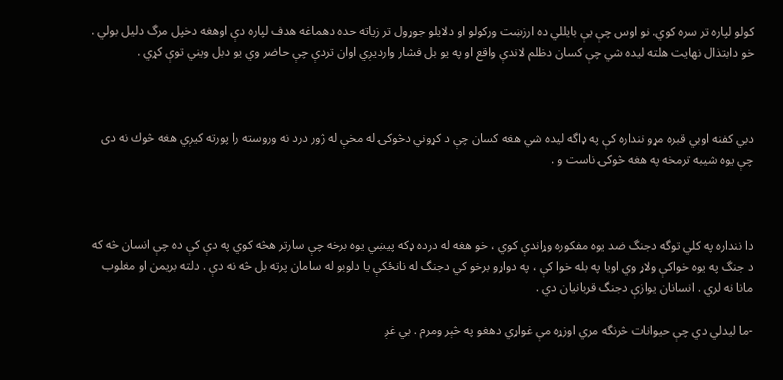كولو لپاره تر سره كوي. نو اوس چې يې بايللي ده ارزښت وركولو او دلايلو جوړول تر زياته حده دهماغه هدف لپاره دې اوهغه دخپل مرگ دليل بولي . خو دابتذال نهايت هلته ليده شي چې كسان دظلم لاندې واقع او په يو بل فشار وارديږي اوان تردې چې حاضر وي يو دبل ويني توې كړي .



دبي كفنه اوبي قبره مړو ننداره كې په ډاگه ليده شي هغه كسان چې د كړوني دڅوكۍ له مخې له ژور درد نه وروسته را پورته كيږي هغه څوك نه دى چې يوه شيبه ترمخه په هغه څوكۍ ناست و .



دا ننداره په كلي توگه دجنگ ضد يوه مفكوره وړاندې كوي ، خو هغه له درده ډكه پيښي يوه برخه چې سارتر هڅه كوي په دې كې ده چې انسان څه كه د جنگ په يوه خواكې ولاړ وي اويا په بله خوا كې ، په دواړو برخو كي دجنگ له نانځكې يا دلوبو له سامان پرته بل څه نه دې . دلته بريمن او مغلوب مانا نه لري . انسانان يوازې دجنگ قربانيان دي .

-ما ليدلي دي چې حيوانات څرنگه مري اوزړه مې غواړي دهغو په څېر ومرم . بي غږ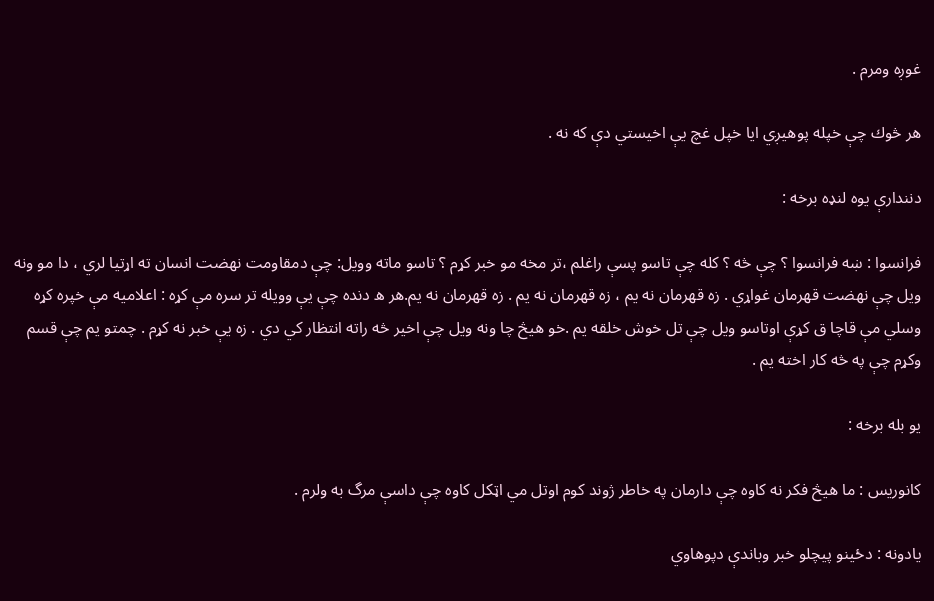غوږه ومرم .

هر څوك چې خپله پوهيږي ايا خپل غچ يې اخيستي دې كه نه .

دنندارې يوه لنډه برخه :

فرانسوا : ښه فرانسوا ؟ چې څه ؟ كله چې تاسو پسې راغلم ،تر مخه مو خبر كړم ؟ تاسو ماته وويل: چې دمقاومت نهضت انسان ته اړتيا لري ، دا مو ونه ويل چې نهضت قهرمان غواړي . زه قهرمان نه يم ، زه قهرمان نه يم . زه قهرمان نه يم.هر ه دنده چې يې وويله تر سره مې كړه : اعلاميه مې خپره كړه وسلي مې قاچا ق كړې اوتاسو ويل چې تل خوش خلقه يم .خو هيڅ چا ونه ويل چې اخير څه راته انتظار كي دي . زه يې خبر نه كړم . چمتو يم چې قسم وكړم چې په څه كار اخته يم .

يو بله برخه :

كانوريس : ما هيڅ فكر نه كاوه چې دارمان په خاطر ژوند كوم اوتل مي اټكل كاوه چې داسې مرگ به ولرم .

يادونه : دځينو پيچلو خبر وباندې دپوهاوي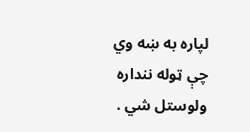لپاره به ښه وي چې ټوله ننداره ولوستل شي .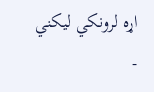اړه لرونکي ليکني
-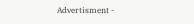Advertisment -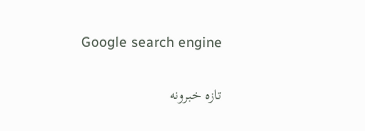Google search engine

تازه خبرونه